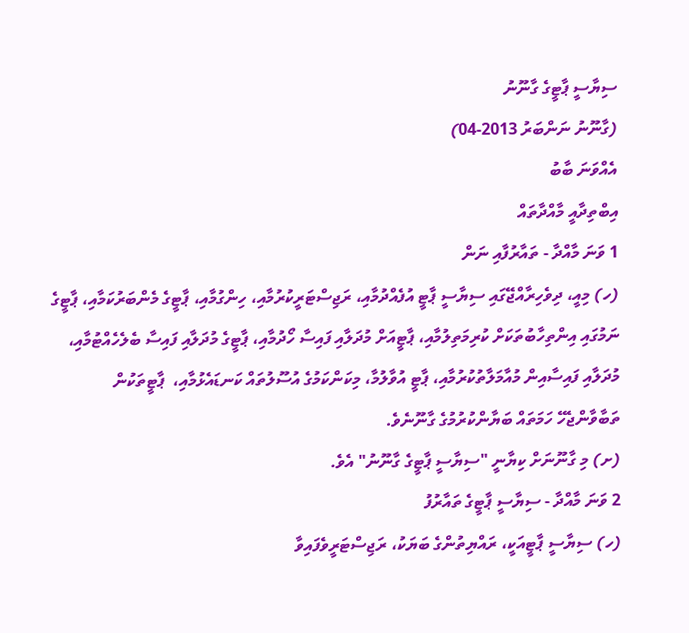ސިޔާސީ ޕާޓީގެ ގާނޫނު
(ގާނޫނު ނަންބަރު 2013-04)
އެއްވަނަ ބާބު
އިބްތިދާއީ މާއްދާތައް
1 ވަނަ މާއްދާ - ތައާރުފާއި ނަން
(ހ) މިއީ، ދިވެހިރާއްޖޭގައި ސިޔާސީ ޕާޓީ އުފެއްދުމާއި، ރަޖިސްޓަރީކުރުމާއި، ހިންގުމާއި، ޕާޓީގެ މެންބަރުކަމާއި، ޕާޓީގެ ނަމުގައި އިންތިހާބުތަކަށް ކުރިމަތިލުމާއި، ޕާޓީއަށް މުދަލާއި ފައިސާ ހޯދުމާއި، ޕާޓީގެ މުދަލާއި ފައިސާ ބެލެހެއްޓުމާއި، މުދަލާއި ފައިސާއިން މުއާމަލާތުކުރުމާއި، ޕާޓީ އުވާލުމާ، މިކަންކަމުގެ އުސޫލުތައް ކަނޑައެޅުމާއި،  ޕާޓީތަކުން ތަބާވާންޖެހޭ ހަމަތައް ބަޔާންކުރުމުގެ ގާނޫނެވެ.
(ށ) މި ގާނޫނަށް ކިޔާނީ "ސިޔާސީ ޕާޓީގެ ގާނޫނު" އެވެ.
2 ވަނަ މާއްދާ - ސިޔާސީ ޕާޓީގެ ތައާރުފު
(ހ) ސިޔާސީ ޕާޓީއަކީ، ރައްޔިތުންގެ ބަޔަކު، ރަޖިސްޓަރީވެފައިވާ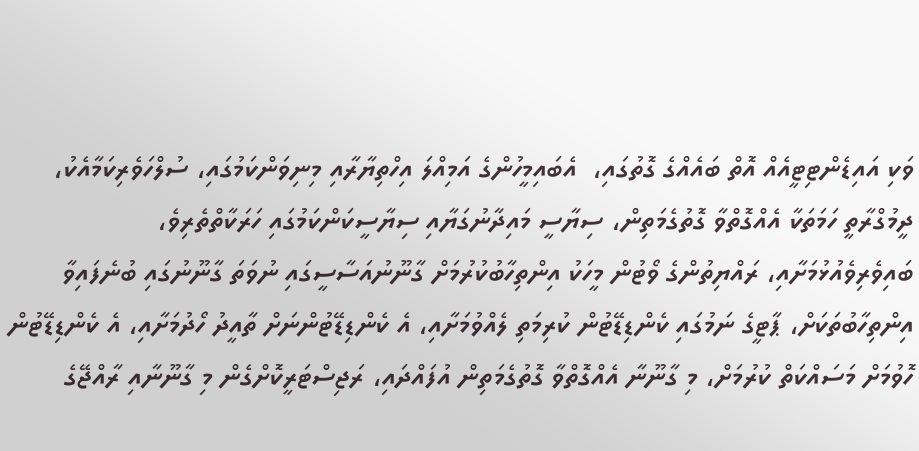ވަކި އައިޑެންޓިޓީއެއް އޮތް ބައެއްގެ ގޮތުގައި،  އެބައިމީހުންގެ އަމިއްލަ އިހްތިޔާރާއި މިނިވަންކަމުގައި، ސުލްހަވެރިކަމާއެކު، ދީމުގްރާތީ ހަމަތަކާ އެއްގޮތްވާ ގޮތުގެމަތިން، ސިޔާސީ މައިދާނުގަޔާއި ސިޔާސީކަންކަމުގައި ހަރަކާތްތެރިވެ، ބައިވެރިވެއުޅުމަށާއި، ރައްޔިތުންގެ ވޯޓުން މީހަކު އިންތިހާބުކުރުމަށް ގާނޫނުއަސާސީގައި ނުވަތަ ގާނޫނުގައި ބުނެފައިވާ އިންތިހާބުތަކަށް، ޕާޓީގެ ނަމުގައި ކެންޑިޑޭޓުން ކުރިމަތި ލެއްވުމަށާއި، އެ ކެންޑިޑޭޓުންނަށް ތާއީދު ހޯދުމަށާއި، އެ ކެންޑިޑޭޓުން ހޮވުމަށް މަސައްކަތް ކުރުމަށް، މި ގާނޫނާ އެއްގޮތްވާ ގޮތުގެމަތިން އުފައްދައި، ރަޖިސްޓަރީކޮށްގެން މި ގާނޫނާއި ރާއްޖޭގެ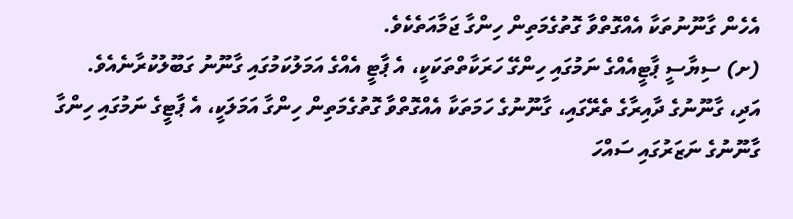އެހެން ގާނޫނުތަކާ އެއްގޮތްވާ ގޮތުގެމަތިން ހިންގާ ޖަމާއަތެކެވެ.
(ށ) ސިޔާސީ ޕާޓީއެއްގެ ނަމުގައި ހިންގޭ ހަރަކާތްތަކަކީ، އެ ޕާޓީ އެއްގެ އަމަލުކަމުގައި ގާނޫނު ގަބޫލުކުރާނެއެވެ. އަދި، ގާނޫނުގެ ދާއިރާގެ ތެރޭގައި، ގާނޫނުގެ ހަމަތަކާ އެއްގޮތްވާ ގޮތުގެމަތިން ހިންގާ އަމަލަކީ، އެ ޕާޓީގެ ނަމުގައި ހިންގާ ގާނޫނުގެ ނަޒަރުގައި ސައްހަ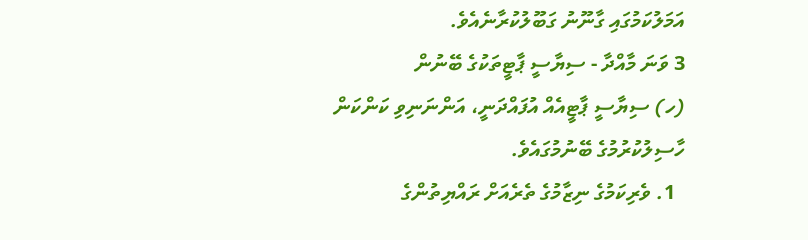އަމަލުކަމުގައި ގާނޫނު ގަބޫލުކުރާނެއެވެ.
3 ވަނަ މާއްދާ - ސިޔާސީ ޕާޓީތަކުގެ ބޭނުން
(ހ) ސިޔާސީ ޕާޓީއެއް އުފައްދަނީ، އަންނަނިވި ކަންކަން ހާސިލުކުރުމުގެ ބޭނުމުގައެވެ.
  1. ވެރިކަމުގެ ނިޒާމުގެ ތެރެއަށް ރައްޔިތުންގެ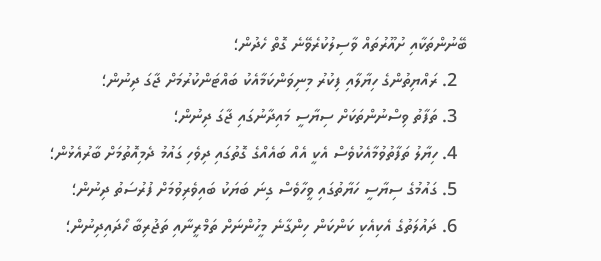ބޭނުންތަކާއި ށުއޫރުތައް ވާސިލުކުރެވޭނެ ގޮތް ހެދުން؛
  2. ރައްޔިތުންގެ ހިޔާލާއި ފިކުރު މިނިވަންކަމާއެކު ބައްޓަންކުރުމަށް ޖާގަ ދިނުން؛
  3. ތަފާތު ވިސްނުންތަކަށް ސިޔާސީ މައިދާނުގައި ޖާގަ ދިނުން؛
  4. ހިޔާލު ތަފާތުވުމާއެކުވެސް އެކީ އެއް ބައެއްގެ ގޮތުގައި ދިވެހި ގައުމު ދެމިއޮތުމަށް ބާރުއެޅުން؛
  5. ގައުމުގެ ސިޔާސީ ހަޔާތުގައި ވީހާވެސް ގިނަ ބަޔަކު ބައިވެރިވުމަށް ފުރުސަތު ދިނުން؛
  6. ދައުލަތުގެ އެކިއެކި ކަންކަން ހިންގާނެ މީހުންނަށް ތަމްރީނާއި ތަޖުރިބާ ހޯދައިދިނުން؛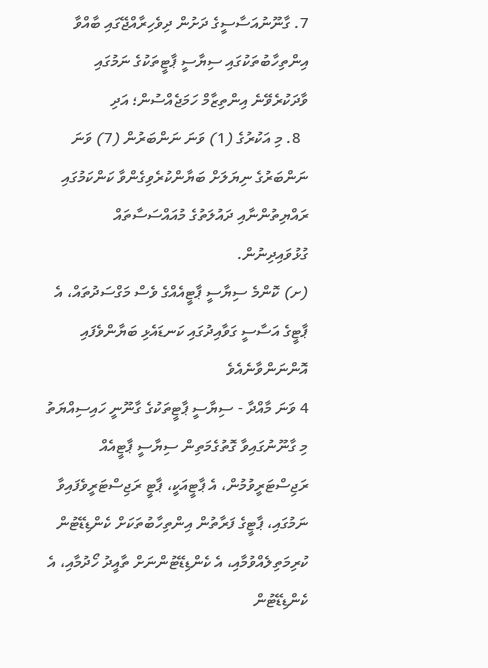7. ގާނޫނުއަސާސީގެ ދަށުން ދިވެހިރާއްޖޭގައި ބާއްވާ އިންތިހާބުތަކުގައި ސިޔާސީ ޕާޓީތަކުގެ ނަމުގައި ވާދަކުރެވޭނެ އިންތިޒާމް ހަމަޖެއްސުން؛ އަދި
  8. މި އަކުރުގެ (1) ވަނަ ނަންބަރުން (7) ވަނަ ނަންބަރުގެ ނިޔަލަށް ބަޔާންކުރެވިގެންވާ ކަންކަމުގައި ރައްޔިތުންނާއި ދައުލަތުގެ މުއައްސަސާތައް ގުޅުވައިދިނުން.
(ށ) ކޮންމެ ސިޔާސީ ޕާޓީއެއްގެ ވެސް މަގްސަދުތައް، އެ ޕާޓީގެ އަސާސީ ގަވާއިދުގައި ކަނޑައެޅި ބަޔާންވެފައި އޮންނަންވާނެއެވެ
4 ވަނަ މާއްދާ - ސިޔާސީ ޕާޓީތަކުގެ ގާނޫނީ ހައިސިއްޔަތު
މި ގާނޫނުގައިވާ ގޮތުގެމަތިން ސިޔާސީ ޕާޓީއެއް ރަޖިސްޓަރީވުމުން، އެ ޕާޓީއަކީ، ޕާޓީ ރަޖިސްޓަރީވެފައިވާ ނަމުގައި، ޕާޓީގެ ފަރާތުން އިންތިހާބުތަކަށް ކެންޑިޑޭޓުން ކުރިމަތިލެއްވުމާއި، އެ ކެންޑިޑޭޓުންނަށް ތާއީދު ހޯދުމާއި، އެ ކެންޑިޑޭޓުން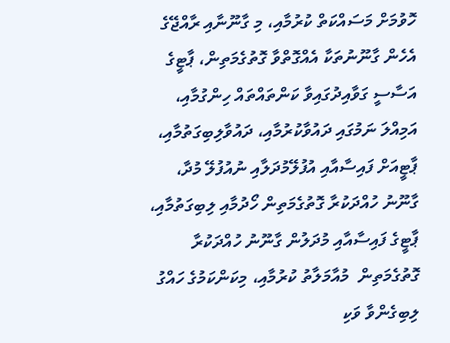ހޮވުމަށް މަސައްކަތް ކުރުމާއި، މި ގާނޫނާއި ރާއްޖޭގެ އެހެން ގާނޫނުތަކާ އެއްގޮތްވާ ގޮތުގެމަތިން، ޕާޓީގެ އަސާސީ ގަވާއިދުގައިވާ ކަންތައްތައް ހިންގުމާއި، އަމިއްލަ ނަމުގައި ދައުވާކުރުމާއި، ދައުވާލިބިގަތުމާއި، ޕާޓީއަށް ފައިސާއާއި އުފުލޭމުދަލާއި ނުއުފުލޭ މުދާ، ގާނޫނު ހުއްދަކުރާ ގޮތުގެމަތިން ހޯދުމާއި ލިބިގަތުމާއި،  ޕާޓީގެ ފައިސާއާއި މުދަލުން ގާނޫނު ހުއްދަކުރާ ގޮތުގެމަތިން  މުއާމަލާތު ކުރުމާއި، މިކަންކަމުގެ ހައްގު ލިބިގެންވާ ވަކި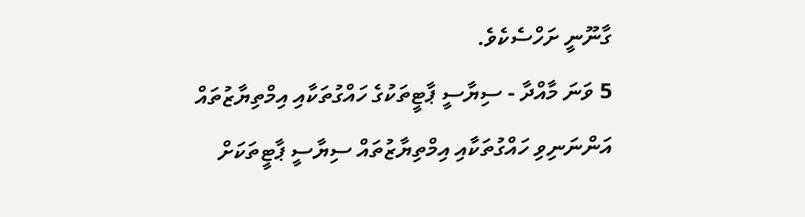ގާނޫނީ ށަހްސެކެވެ.
5 ވަނަ މާއްދާ - ސިޔާސީ ޕާޓީތަކުގެ ހައްގުތަކާއި އިމްތިޔާޒުތައް
އަންނަނިވި ހައްގުތަކާއި އިމްތިޔާޒުތައް ސިޔާސީ ޕާޓީތަކަށް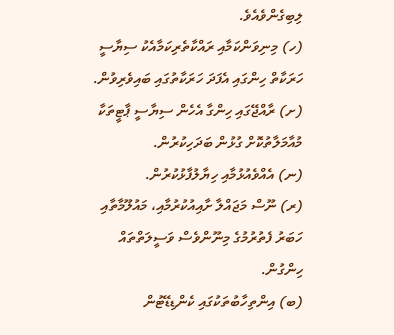ލިބިގެންވެއެވެ.
(ހ) މިނިވަންކަމާއި ރައްކާތެރިކަމާއެކު ސިޔާސީ ހަރަކާތް ހިންގައި އެފަދަ ހަރަކާތުގައި ބައިވެރިވުން.
(ށ) ރާއްޖޭގައި ހިންގާ އެހެން ސިޔާސީ ޕާޓީތަކާ މުއާމަލާތުކޮށް ގުޅުން ބަދަހިކުރުން.
(ނ) އެއްވެއުޅުމާއި ހިޔާލުފާޅުކުރުން.
(ރ) ނޫސް މަޖައްލާ ށާއިއުކުރުމާއި، މައުލޫމާތާއި ހަބަރު ފެތުރުމުގެ މިނޫންވެސް ވަސީލަތްތައް ހިންގުން.
(ބ) އިންތިހާބުތަކުގައި ކެންޑިޑޭޓުން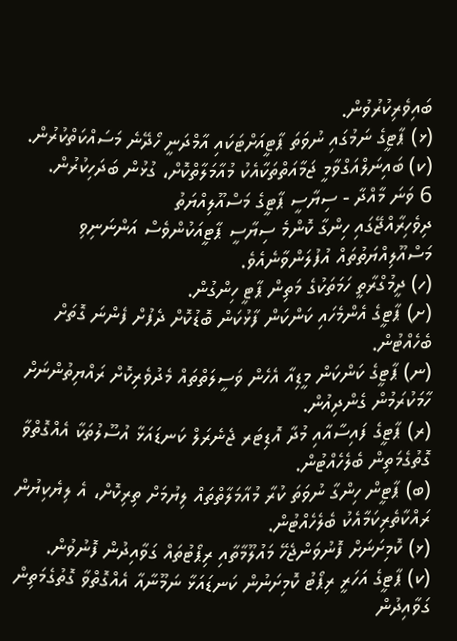ބައިވެރިކުރުވުން.
(ޅ) ޕާޓީގެ ނަމުގައި ނުވަތަ ޕާޓީއަށްޓަކައި އާމްދަނީ ހޯދޭނެ މަސައްކަތްކުރުން.
(ކ) ބައިނަލްއަގްވާމީ ޖަމާއަތްތަކާއެކު މުއާމަލާތްކޮށް، ގުޅުން ބަދަހިކުރުން.
6 ވަނަ މާއްދާ - ސިޔާސީ ޕާޓީގެ މަސްއޫލިއްޔަތު
ދިވެހިރާއްޖޭގައި ހިންގާ ކޮންމެ ސިޔާސީ ޕާޓީއަކުންވެސް އަންނަނިވި މަސްއޫލިއްޔަތުތައް އުފުލަންވާނެއެވެ.
(ހ) ދީމުގްރާތީ ހަމަތަކުގެ މަތިން ޕާޓީ ހިންގުން.
(ށ) ޕާޓީގެ އެންމެހައި ކަންކަން ފާޅުކަން ބޮޑުކޮށް ދެފުށް ފެންނަ ގޮތަށް ބެހެއްޓުން.
(ނ) ޕާޓީގެ ކަންކަން މީޑިއާ އެހެން ވަސީލަތްތައް މެދުވެރިކޮށް ރައްޔިތުންނަށް ހާމަކުރަމުން ގެންދިއުން.
(ރ) ޕާޓީގެ ފައިސާއާއި މުދާ އޮޑިޓަރ ޖެނެރަލް ކަނޑައަޅާ އުސޫލުތަކާ އެއްގޮތްވާ ގޮތުގެމަތިން ބެލެހެއްޓުން.
(ބ) ޕާޓީން ހިންގާ ނުވަތަ ކުރާ މުއާމަލާތްތައް ލިޔުމަށް ތިރިކޮށް، އެ ލިޔެކިޔުން ރައްކާތެރިކަމާއެކު ބެލެހެއްޓުން.
(ޅ) ކޮމިށަނަށް ފޮނުވަންޖެހޭ މައުލޫމާތާއި ރިޕޯޓުތައް ގަވާއިދުން ފޮނުވުން.
(ކ) ޕާޓީގެ އަހަރީ ރިޕޯޓު ކޮމިށަނުން ކަނޑައަޅާ ނަމޫނާއާ އެއްގޮތްވާ ގޮތުގެމަތިން ގަވާއިދުން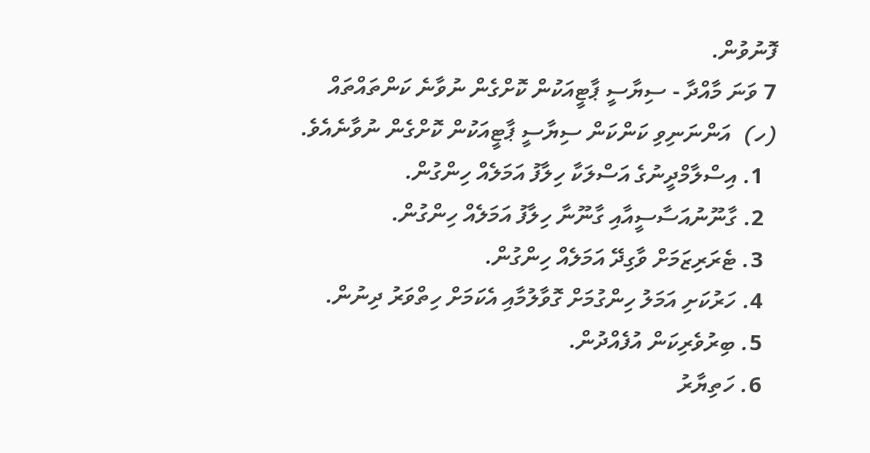ފޮނުވުން.
7 ވަނަ މާއްދާ - ސިޔާސީ ޕާޓީއަކުން ކޮށްގެން ނުވާނެ ކަންތައްތައް
(ހ)  އަންނަނިވި ކަންކަން ސިޔާސީ ޕާޓީއަކުން ކޮށްގެން ނުވާނެއެވެ.
  1. އިސްލާމްދީނުގެ އަސްލަކާ ހިލާފު އަމަލެއް ހިންގުން.
  2. ގާނޫނުއަސާސީއާއި ގާނޫނާ ހިލާފު އަމަލެއް ހިންގުން.
  3. ޓެރަރިޒަމަށް ވާގިދޭ އަމަލެއް ހިންގުން.
  4. ހަރުކަށި އަމަލު ހިންގުމަށް ގޮވާލުމާއި އެކަމަށް ހިތްވަރު ދިނުން.
  5. ބިރުވެރިކަން އުފެއްދުން.
  6. ހަތިޔާރު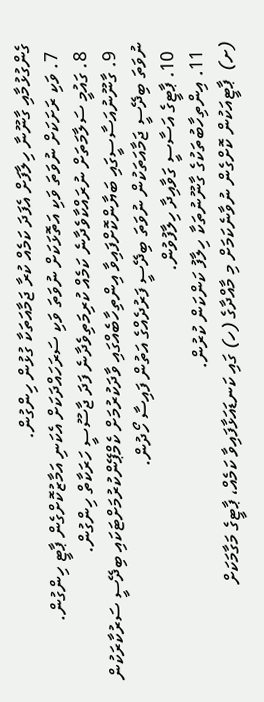ގެންގުޅުމާއި ގާނޫނާ ހިލާފަށް އެފަދަ ކަމެއް ކުރާ ޖަމާއަތަކާ ގުޅުން ހިންގުން.
  7. ވަކި ރަށަކަށް ނުވަތަ ވަކި އަތޮޅަކަށް ނުވަތަ ވަކި ސަރަހައްދަކަށް އެކަނި އަމާޒުކޮށްގެން ޕާޓީ ހިންގުން.
  8. ގައުމީ ސަލާމަތަށް ނުރައްކާވެދާނެ ކަމެއް ކުރިމަތިވެދާނެ ފަދަ ޖާސޫސީ ހަރަކާތް ހިންގުން.
  9. ގާނޫނުއަސާސީގައި ބަޔާންކޮށްފައިވާ އިންތިހާބެއްގައި ވާދަކުރުމަށް ކެމްޕޭންކުރުމަށްޓަކައި ބިދޭސީ ސަރުކާރަކުން ނުވަތަ ބިދޭސީ ޖަމާއަތަކުން ނުވަތަ ބިދޭސީ ފަރުދެއްގެ އަތުން ފައިސާ ހޯދުން.
  10. ޕާޓީގެ އަސާސީ ގަވާއިދާ ހިލާފުވުން.
  11. އިންތިހާބުތަކުގެ ގާނޫނުތަކާ ހިލާފު ކަންކަން ކުރުން.
(ށ)  ޕާޓީއަކުން ކޮށްގެން ނުވާނެކަމަށް މި މާއްދާގެ (ހ) ގައި ކަނޑައަޅާފައިވާ ކަމެއް، ޕާޓީގެ މަގާމަކަށް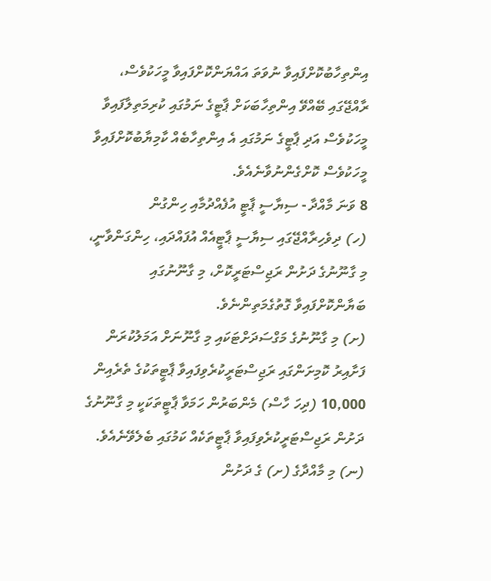އިންތިހާބުކޮށްފައިވާ ނުވަތަ އައްޔަންކޮށްފައިވާ މީހަކުވެސް، ރާއްޖޭގައި ބޭއްވޭ އިންތިހާބަކަށް ޕާޓީގެ ނަމުގައި ކުރިމަތިލާފައިވާ މީހަކުވެސް އަދި ޕާޓީގެ ނަމުގައި އެ އިންތިހާބެއް ކާމިޔާބުކޮށްފައިވާ މީހަކުވެސް ކޮށްގެންނުވާނެއެވެ.
8 ވަނަ މާއްދާ - ސިޔާސީ ޕާޓީ އުފެއްދުމާއި ހިންގުން
(ހ) ދިވެހިރާއްޖޭގައި ސިޔާސީ ޕާޓީއެއް އުފައްދައި، ހިންގަންވާނީ، މި ގާނޫނުގެ ދަށުން ރަޖިސްޓަރީކޮށް، މި ގާނޫނުގައި ބަޔާންކޮށްފައިވާ ގޮތުގެމަތިންނެވެ.
(ށ) މި ގާނޫނުގެ މަގްސަދަށްޓަކައި މި ގާނޫނަށް އަމަލުކުރަން ފަށާއިރު ކޮމިށަންގައި ރަޖިސްޓަރީކުރެވިފައިވާ ޕާޓީތަކުގެ ތެރެއިން 10,000 (ދިހަ ހާސް) މެންބަރުން ހަމަވާ ޕާޓީތަކަކީ މި ގާނޫނުގެ ދަށުން ރަޖިސްޓަރީކުރެވިފައިވާ ޕާޓީތަކެއް ކަމުގައި ބެލެވޭނެއެވެ.
(ނ) މި މާއްދާގެ (ށ) ގެ ދަށުން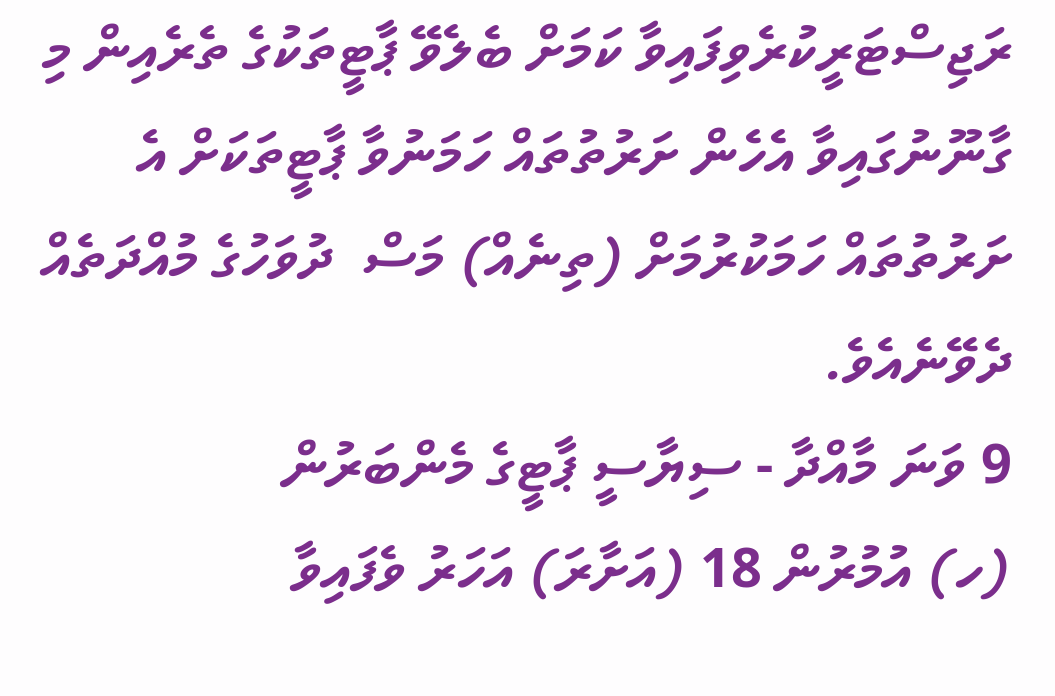ރަޖިސްޓަރީކުރެވިފައިވާ ކަމަށް ބެލެވޭ ޕާޓީތަކުގެ ތެރެއިން މި ގާނޫނުގައިވާ އެހެން ށަރުތުތައް ހަމަނުވާ ޕާޓީތަކަށް އެ ށަރުތުތައް ހަމަކުރުމަށް (ތިނެއް) މަސް  ދުވަހުގެ މުއްދަތެއް ދެވޭނެއެވެ.
9 ވަނަ މާއްދާ - ސިޔާސީ ޕާޓީގެ މެންބަރުން
(ހ) އުމުރުން 18 (އަށާރަ) އަހަރު ވެފައިވާ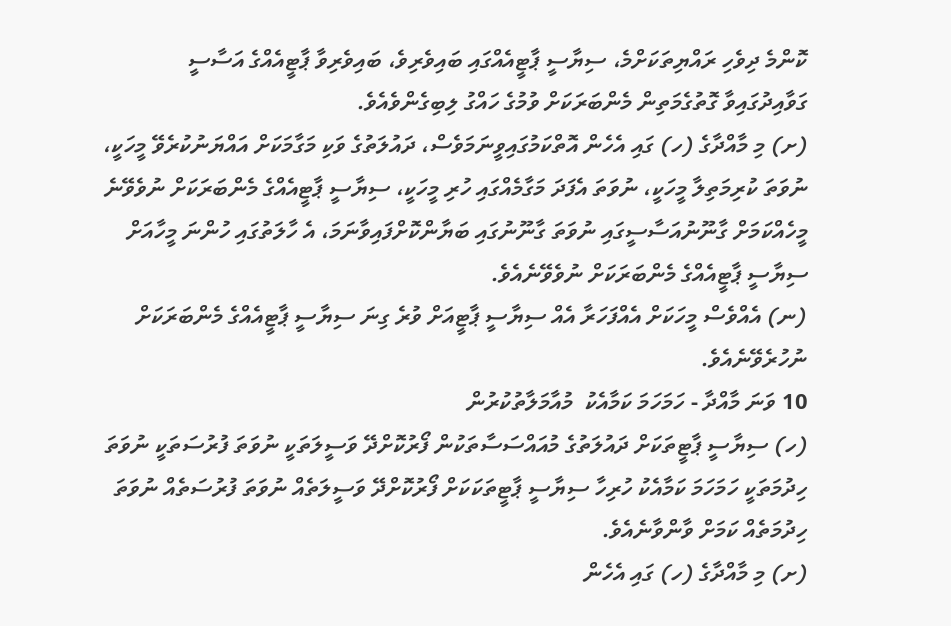ކޮންމެ ދިވެހި ރައްޔިތަކަށްމެ، ސިޔާސީ ޕާޓީއެއްގައި ބައިވެރިވެ، ބައިވެރިވާ ޕާޓީއެއްގެ އަސާސީ ގަވާއިދުގައިވާ ގޮތުގެމަތިން މެންބަރަކަށް ވުމުގެ ހައްގު ލިބިގެންވެއެވެ.
(ށ) މި މާއްދާގެ (ހ) ގައި އެހެން އޮތްކަމުގައިވީނަމަވެސް، ދައުލަތުގެ ވަކި މަގާމަކަށް އައްޔަނުކުރެވޭ މީހަކީ، ނުވަތަ ކުރިމަތިލާ މީހަކީ، ނުވަތަ އެފަދަ މަގާމެއްގައި ހުރި މީހަކީ، ސިޔާސީ ޕާޓީއެއްގެ މެންބަރަކަށް ނުވެވޭނެ މީހެއްކަމަށް ގާނޫނުއަސާސީގައި ނުވަތަ ގާނޫނުގައި ބަޔާންކޮށްފައިވާނަމަ، އެ ހާލަތުގައި ހުންނަ މީހާއަށް ސިޔާސީ ޕާޓީއެއްގެ މެންބަރަކަށް ނުވެވޭނެއެވެ.
(ނ) އެއްވެސް މީހަކަށް އެއްފަހަރާ އެއް ސިޔާސީ ޕާޓީއަށް ވުރެ ގިނަ ސިޔާސީ ޕާޓީއެއްގެ މެންބަރަކަށް ނުހުރެވޭނެއެވެ.
10 ވަނަ މާއްދާ - ހަމަހަމަ ކަމާއެކު  މުއާމަލާތުކުރުން
(ހ) ސިޔާސީ ޕާޓީތަކަށް ދައުލަތުގެ މުއައްސަސާތަކުން ފޯރުކޮށްދޭ ވަސީލަތަކީ ނުވަތަ ފުރުސަތަކީ ނުވަތަ ހިދުމަތަކީ ހަމަހަމަ ކަމާއެކު ހުރިހާ ސިޔާސީ ޕާޓީތަކަކަށް ފޯރުކޮށްދޭ ވަސީލަތެއް ނުވަތަ ފުރުސަތެއް ނުވަތަ ހިދުމަތެއް ކަމަށް ވާންވާނެއެވެ.
(ށ) މި މާއްދާގެ (ހ) ގައި އެހެން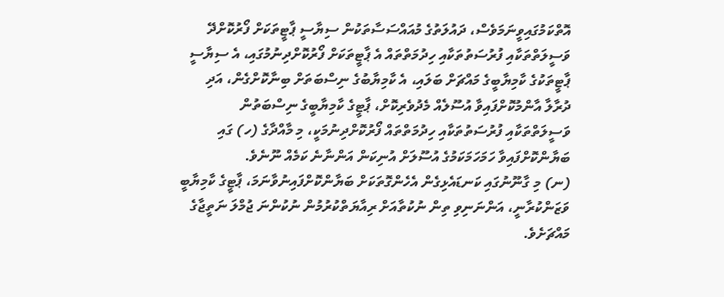އޮތްކަމުގައިވީނަމަވެސް، ދައުލަތުގެ މުއައްސަސާތަކުން ސިޔާސީ ޕާޓީތަކަށް ފޯރުކޮށްދޭ ވަސީލަތްތަކާއި ފުރުސަތުތަކާއި ހިދުމަތްތައް އެ ޕާޓީތަކަށް ފޯރުކޮށްދިނުމުގައި، އެ ސިޔާސީ ޕާޓީތަކުގެ ކާމިޔާބީގެ މައްޗަށް ބަލައި، އެ ކާމިޔާބުގެ ނިސްބަތަށް ބިނާކޮށްގެން، އަދި ދުރާލާ އާންމުކޮށްފައިވާ އުސޫލެއް މެދުވެރިކޮށް، ޕާޓީގެ ކާމިޔާބީގެ ނިސްބަތުން ވަސީލަތްތަކާއި ފުރުސަތުތަކާއި ހިދުމަތްތައް ފޯރުކޮށްދިނުމަކީ، މި މާއްދާގެ (ހ) ގައި ބަޔާންކޮށްފައިވާ ހަމަހަމަކަމުގެ އުސޫލަށް އުނިކަން އަންނާނެ ކަމެއް ނޫނެވެ.
(ނ) މި ގާނޫނުގައި ކަނޑައެޅިގެން އެހެންގޮތަކަށް ބަޔާންކޮށްފައިނުވާނަމަ، ޕާޓީގެ ކާމިޔާބީ ވަޒަންކުރާނީ، އަންނަނިވި ތިން ނުކުތާއަށް ރިއާޔަތްކުރުމުން ނުކުންނަ ޖުމްލަ ނަތީޖާގެ މައްޗަށެވެ.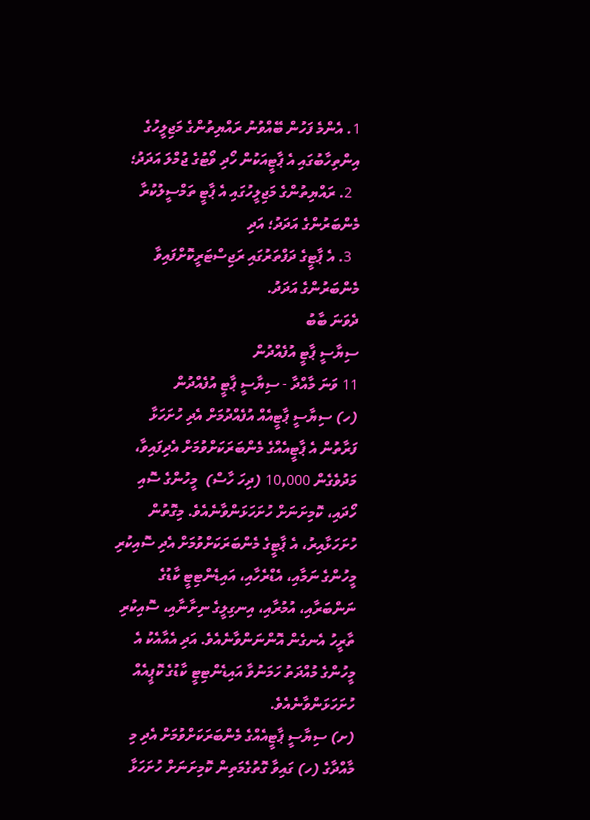1. އެންމެ ފަހުން ބޭއްވުނު ރައްޔިތުންގެ މަޖިލީހުގެ އިންތިހާބުގައި އެ ޕާޓީއަކުން ހޯދި ވޯޓުގެ ޖުމްލަ އަދަދު؛
  2. ރައްޔިތުންގެ މަޖިލީހުގައި އެ ޕާޓީ ތަމްސީލުކުރާ މެންބަރުންގެ އަދަދު؛ އަދި
  3. އެ ޕާޓީގެ ދަފްތަރުގައި ރަޖިސްޓަރީކޮށްފައިވާ މެންބަރުންގެ އަދަދު.
ދެވަނަ ބާބު
ސިޔާސީ ޕާޓީ އުފެއްދުން
11 ވަނަ މާއްދާ - ސިޔާސީ ޕާޓީ އުފެއްދުން
(ހ) ސިޔާސީ ޕާޓީއެއް އުފެއްދުމަށް އެދި ހުށަހަޅާ ފަރާތުން އެ ޕާޓީއެއްގެ މެންބަރަކަށްވުމަށް އެދިފައިވާ، މަދުވެގެން 10,000 (ދިހަ ހާސް)  މީހުންގެ ސޮއި ހޯދައި، ކޮމިށަނަށް ހުށަހަޅަންވާނެއެވެ. މިގޮތުން ހުށަހަޅާއިރު، އެ ޕާޓީގެ މެންބަރަކަށްވުމަށް އެދި ސޮއިކުރި މީހުންގެ ނަމާއި، އެޑްރެހާއި، އައިޑެންޓިޓީ ކާޑުގެ ނަންބަރާއި، އުމުރާއި، އިނގިލީގެ ނިށާނާއި، ސޮއިކުރި ތާރީހު އެނގެން އޮންނަންވާނެއެވެ. އަދި އެއާއެކު އެ މީހުންގެ މުއްދަތު ހަމަނުވާ އައިޑެންޓިޓީ ކާޑުގެ ކޮޕީއެއް ހުށަހަޅަންވާނެއެވެ.
(ށ) ސިޔާސީ ޕާޓީއެއްގެ މެންބަރަކަށްވުމަށް އެދި މި މާއްދާގެ (ހ) ގައިވާ ގޮތުގެމަތިން ކޮމިށަނަށް ހުށަހަޅާ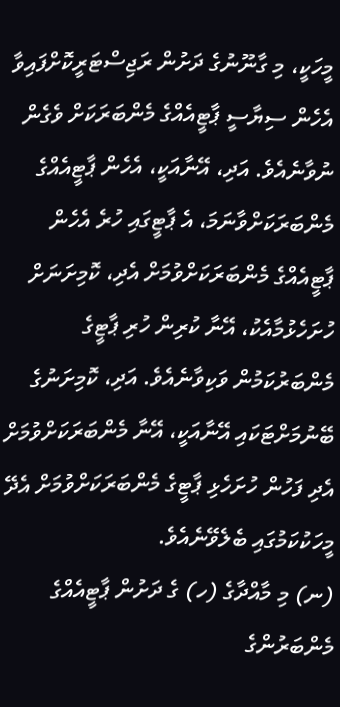މީހަކީ، މި ގާނޫނުގެ ދަށުން ރަޖިސްޓަރީކޮށްފައިވާ އެހެން ސިޔާސީ ޕާޓީއެއްގެ މެންބަރަކަށް ވެގެން ނުވާނެއެވެ. އަދި، އޭނާއަކީ، އެހެން ޕާޓީއެއްގެ މެންބަރަކަށްވާނަމަ، އެ ޕާޓީގައި ހުރެ އެހެން ޕާޓީއެއްގެ މެންބަރަކަށްވުމަށް އެދި، ކޮމިށަނަށް ހުށަހެޅުމާއެކު، އޭނާ ކުރިން ހުރި ޕާޓީގެ މެންބަރުކަމުން ވަކިވާނެއެވެ. އަދި، ކޮމިށަނުގެ ބޭނުމަށްޓަކައި އޭނާއަކީ، އޭނާ މެންބަރަކަށްވުމަށް އެދި ފަހުން ހުށަހެޅި ޕާޓީގެ މެންބަރަކަށްވުމަށް އެދޭ މީހަކުކަމުގައި ބެލެވޭނެއެވެ.
(ނ) މި މާއްދާގެ (ހ) ގެ ދަށުން ޕާޓީއެއްގެ މެންބަރުންގެ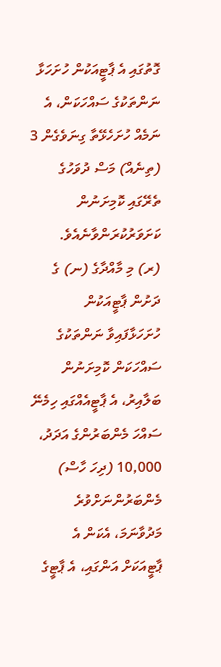ގޮތުގައި އެ ޕާޓީއަކުން ހުށަހަޅާ ނަންތަކުގެ ސައްހަކަން، އެ ނަމެއް ހުށަހެޅޭތާ ގިނަވެގެން 3 (ތިނެއް) މަސް ދުވަހުގެ ތެރޭގައި ކޮމިށަނުން ކަށަވަރުކުރަންވާނެއެވެ.
(ރ) މި މާއްދާގެ (ނ) ގެ ދަށުން ޕާޓީއަކުން ހުށަހަޅާފައިވާ ނަންތަކުގެ ސައްހަކަން ކޮމިށަނުން ބަލާއިރު، އެ ޕާޓީއެއްގައި ހިމެނޭ ސައްހަ މެންބަރުންގެ އަދަދު، 10,000 (ދިހަ ހާސް)  މެންބަރުންނަށްވުރެ މަދުވާނަމަ، އެކަން އެ ޕާޓީއަކަށް އަންގައި، އެ ޕާޓީގެ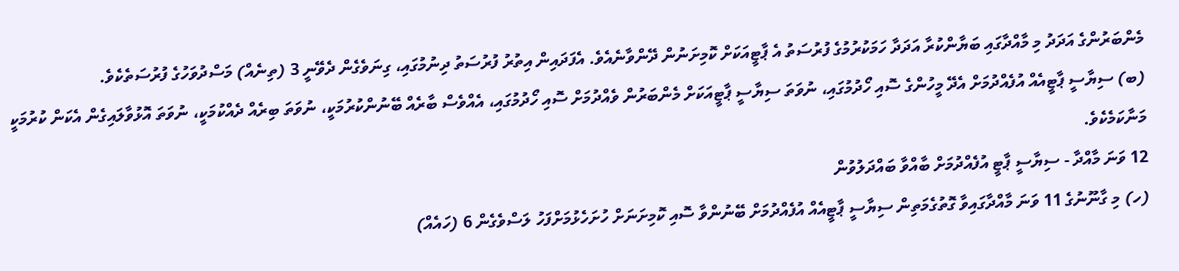މެންބަރުންގެ އަދަދު މި މާއްދާގައި ބަޔާންކުރާ އަދަދާ ހަމަކުރުމުގެ ފުރުސަތު އެ ޕާޓީއަކަށް ކޮމިށަނުން ދޭންވާނެއެވެ. އެފަދައިން އިތުރު ފުރުސަތު ދިނުމުގައި، ގިނަވެގެން ދެވޭނީ 3 (ތިނެއް) މަސްދުވަހުގެ ފުރުސަތެކެވެ.
(ބ) ސިޔާސީ ޕާޓީއެއް އުފެއްދުމަށް އެދޭ މީހުންގެ ސޮއި ހޯދުމުގައި، ނުވަތަ ސިޔާސީ ޕާޓީއަކަށް މެންބަރުން ވެއްދުމަށް ސޮއި ހޯދުމުގައި، އެއްވެސް ބާރެއް ބޭނުންކުރުމަކީ، ނުވަތަ ބިރެއް ދެއްކުމަކީ، ނުވަތަ އޮޅުވާލައިގެން އެކަން ކުރުމަކީ މަނާކަމެކެވެ.
12 ވަނަ މާއްދާ - ސިޔާސީ ޕާޓީ އުފެއްދުމަށް ބާއްވާ ބައްދަލުވުން
(ހ) މި ގާނޫނުގެ 11 ވަނަ މާއްދާގައިވާ ގޮތުގެމަތިން ސިޔާސީ ޕާޓީއެއް އުފެއްދުމަށް ބޭނުންވާ ސޮއި ކޮމިށަނަށް ހުށަހެޅުމަށްފަހު ލަސްވެގެން 6 (ހައެއް)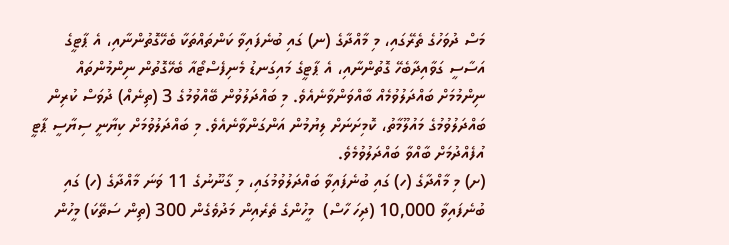މަސް ދުވަހުގެ ތެރޭގައި، މި މާއްދާގެ (ނ) ގައި ބުނެފައިވާ ކަންތައްތަކާ ބެހޭގޮތުންނާއި، އެ ޕާޓީގެ އަސާސީ ގަވާއިދާބެހޭ ގޮތުންނާއި، އެ ޕާޓީގެ މައިގަނޑު މެނިފެސްޓޯއާ ބެހޭގޮތުން ނިންމުންތައް ނިންމުމަށް ބައްދަލުވުމެއް ބާއްވަންވާނެއެވެ. މި ބައްދަލުވުން ބޭއްވުމުގެ 3 (ތިނެއް) ދުވަސް ކުރިން ބައްދަލުވުމުގެ މައުލޫމާތު، ކޮމިށަނަށް ލިޔުމުން އަންގަންވާނެއެވެ. މި ބައްދަލުވުމަށް ކިޔާނީ ސިޔާސީ ޕާޓީ އުފެއްދުމަށް ބާއްވާ ބައްދަލުވުމެވެ.
(ށ) މި މާއްދާގެ (ހ) ގައި ބުނެފައިވާ ބައްދަލުވުމުގައި، މި ގާނޫނުގެ 11 ވަނަ މާއްދާގެ (ހ) ގައި ބުނެފައިވާ 10,000 (ދިހަ ހާސް)  މީހުންގެ ތެރެއިން މަދުވެގެން 300 (ތިން ސަތޭކަ) މީހުން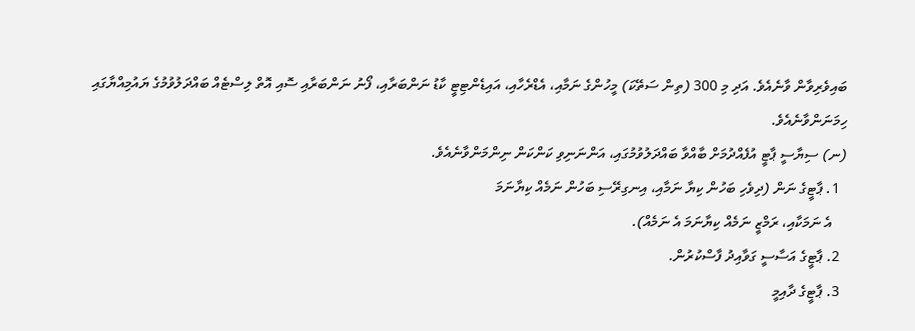ބައިވެރިވާން ވާނެއެވެ. އަދި މި 300 (ތިން ސަތޭކަ) މީހުންގެ ނަމާއި، އެޑްރެހާއި، އައިޑެންޓިޓީ ކާޑު ނަންބަރާއި، ފޯނު ނަންބަރާއި ސޮއި އޮތް ލިސްޓެއް ބައްދަލުވުމުގެ ޔައުމިއްޔާގައި ހިމަނަންވާނެއެވެ.
(ނ) ސިޔާސީ ޕާޓީ އުފެއްދުމަށް ބާއްވާ ބައްދަލުވުމުގައި، އަންނަނިވި ކަންކަން ނިންމަންވާނެއެވެ.
  1. ޕާޓީގެ ނަން (ދިވެހި ބަހުން ކިޔާ ނަމާއި، އިނގިރޭސި ބަހުން ނަމެއް ކިޔާނަމަ
    އެ ނަމަކާއި، ރަމްޒީ ނަމެއް ކިޔާނަމަ އެ ނަމެއް).
  2. ޕާޓީގެ އަސާސީ ގަވާއިދު ފާސްކުރުން.
  3. ޕާޓީގެ ދާއިމީ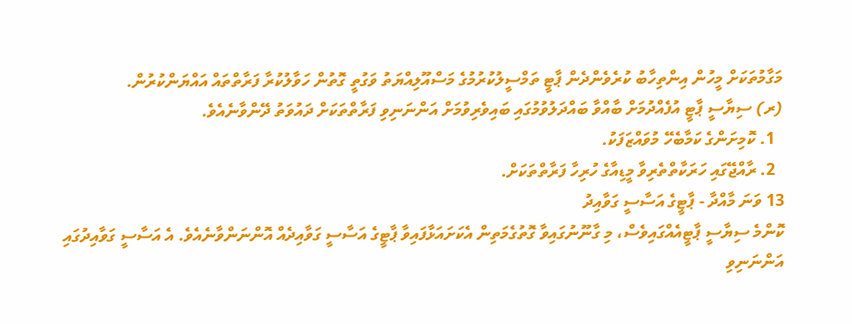މަގާމުތަކަށް މީހުން އިންތިހާބު ކުރެވެންދެން ޕާޓީ ތަމްސީލުކުރުމުގެ މަސްއޫލިއްޔަތު ވަގުތީ ގޮތުން ހަވާލުކުރާ ފަރާތްތައް އައްޔަންކުރުން.
(ރ) ސިޔާސީ ޕާޓީ އުފެއްދުމަށް ބާއްވާ ބައްދަލުވުމުގައި ބައިވެރިވުމަށް އަންނަނިވި ފަރާތްތަކަށް ދައުވަތު ދޭންވާނެއެވެ.
  1. ކޮމިށަންގެ ކަމާބެހޭ މުވައްޒަފަކު.
  2. ރާއްޖޭގައި ހަރަކާތްތެރިވާ މީޑިއާގެ ހުރިހާ ފަރާތްތަކަށް.
13 ވަނަ މާއްދާ - ޕާޓީގެ އަސާސީ ގަވާއިދު
ކޮންމެ ސިޔާސީ ޕާޓީއެއްގައިވެސް، މި ގާނޫނުގައިވާ ގޮތުގެމަތިން އެކަށައަޅާފައިވާ ޕާޓީގެ އަސާސީ ގަވާއިދެއް އޮންނަންވާނެއެވެ. އެ އަސާސީ ގަވާއިދުގައި އަންނަނިވި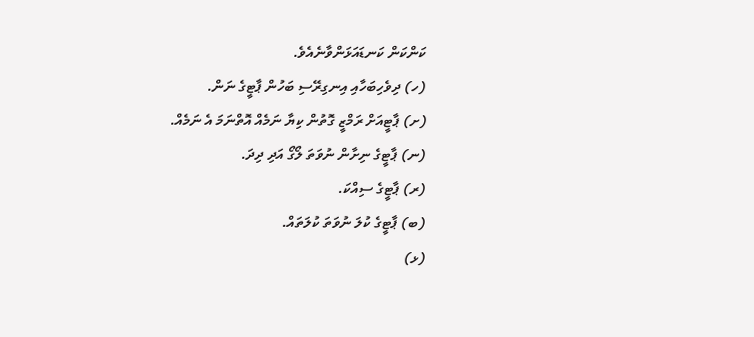ކަންކަން ކަނޑައަޅަންވާނެއެވެ.
(ހ) ދިވެހިބަހާއި އިނގިރޭސި ބަހުން ޕާޓީގެ ނަން.
(ށ) ޕާޓީއަށް ރަމްޒީ ގޮތުން ކިޔާ ނަމެއް އޮތްނަމަ އެ ނަމެއް.
(ނ) ޕާޓީގެ ނިށާން ނުވަތަ ލޯގޯ އަދި ދިދަ.
(ރ) ޕާޓީގެ ސިއްކަ.
(ބ) ޕާޓީގެ ކުލަ ނުވަތަ ކުލަތައް.
(ޅ)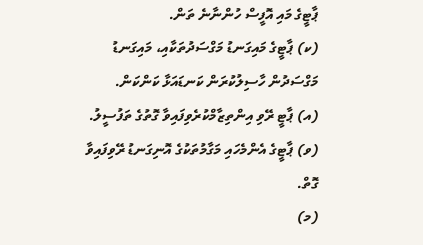ޕާޓީގެ މައި އޮފީސް ހުންނާނެ ތަން.
(ކ) ޕާޓީގެ މައިގަނޑު މަގްސަދުތަކާއި، މައިގަނޑު މަގްސަދުން ހާސިލުކުރަން ކަނޑައަޅާ ކަންކަން.
(އ) ޕާޓީ ރޭވި އިންތިޒާމްކުރެވިފައިވާ ގޮތުގެ ތަފުސީލު.
(ވ) ޕާޓީގެ އެންމެހައި މަގާމުތަކުގެ އޮނިގަނޑު ރޭވިފައިވާ ގޮތް.
(މ)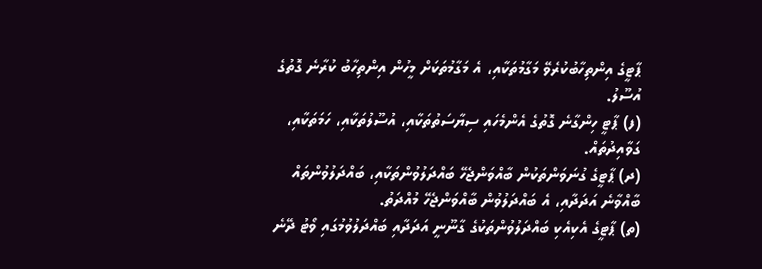ޕާޓީގެ އިންތިހާބުކުރެވޭ މަގާމުތަކާއި، އެ މަގާމުތަކަށް މީހުން އިންތިހާބު ކުރާނެ ގޮތުގެ އުސޫލު.
(ފ) ޕާޓީ ހިންގާނެ ގޮތުގެ އެންމެހައި ސިޔާސަތުތަކާއި، އުސޫލުތަކާއި، ހަމަތަކާއި، ގަވާއިދުތައް.
(ދ) ޕާޓީގެ ގުނަވަންތަކުން ބާއްވަންޖެހޭ ބައްދަލުވުންތަކާއި، ބައްދަލުވުންތައް ބާއްވާނެ އަދަދާއި، އެ ބައްދަލުވުން ބާއްވަންޖެހޭ މުއްދަތު.
(ތ) ޕާޓީގެ އެކިއެކި ބައްދަލުވުންތަކުގެ ގާނޫނީ އަދަދާއި ބައްދަލުވުމުގައި ވޯޓު ދޭނެ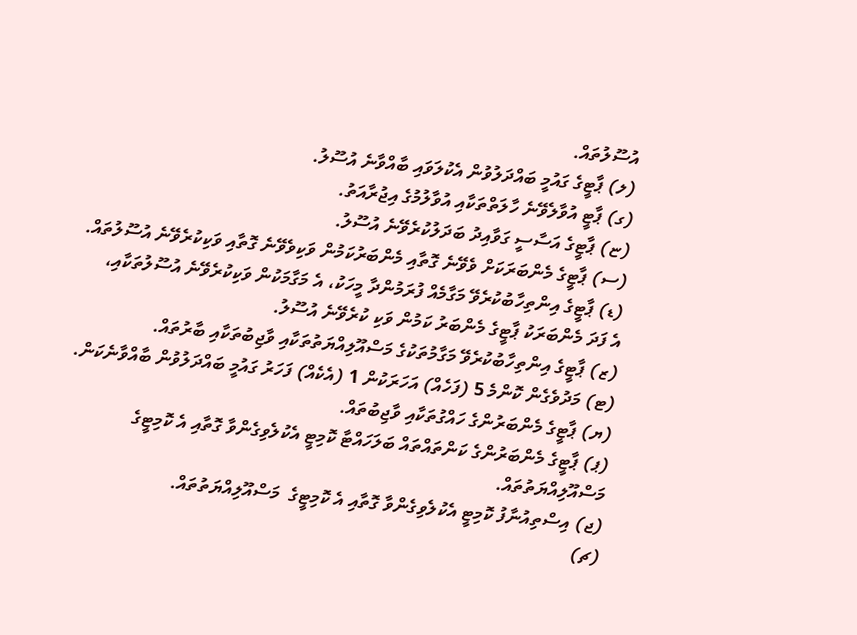އުސޫލުތައް.
(ލ) ޕާޓީގެ ގައުމީ ބައްދަލުވުން އެކުލަވައި ބާއްވާނެ އުސޫލު.
(ގ) ޕާޓީ އުވާލެވޭނެ ހާލަތްތަކާއި އުވާލުމުގެ އިޖުރާއަތު.
(ޏ) ޕާޓީގެ އަސާސީ ގަވާއިދު ބަދަލުކުރެވޭނެ އުސޫލު.
(ސ) ޕާޓީގެ މެންބަރަކަށް ވެވޭނެ ގޮތާއި މެންބަރުކަމުން ވަކިވެވޭނެ ގޮތާއި ވަކިކުރެވޭނެ އުސޫލުތައް.
(ޑ) ޕާޓީގެ އިންތިހާބުކުރެވޭ މަގާމެއް ފުރަމުންދާ މީހަކު، އެ މަގާމަކުން ވަކިކުރެވޭނެ އުސޫލުތަކާއި،
އެ ފަދަ މެންބަރަކު ޕާޓީގެ މެންބަރު ކަމުން ވަކި ކުރެވޭނެ އުސޫލު.
(ޒ) ޕާޓީގެ އިންތިހާބުކުރެވޭ މަގާމުތަކުގެ މަސްއޫލިއްޔަތުތަކާއި ވާޖިބުތަކާއި ބާރުތައް.
(ޓ) މަދުވެގެން ކޮންމެ 5 (ފަހެއް) އަހަރަކުން 1 (އެކެއް) ފަހަރު ގައުމީ ބައްދަލުވުން ބާއްވާނެކަން.
(ޔ) ޕާޓީގެ މެންބަރުންގެ ހައްގުތަކާއި ވާޖިބުތައް.
(ޕ) ޕާޓީގެ މެންބަރުންގެ ކަންތައްތައް ބަލަހައްޓާ ކޮމިޓީ އެކުލެވިގެންވާ ގޮތާއި އެ ކޮމިޓީގެ މަސްއޫލިއްޔަތުތައް.
(ޖ) އިސްތިއުނާފު ކޮމިޓީ އެކުލެވިގެންވާ ގޮތާއި އެ ކޮމިޓީގެ  މަސްއޫލިއްޔަތުތައް.
(ޗ)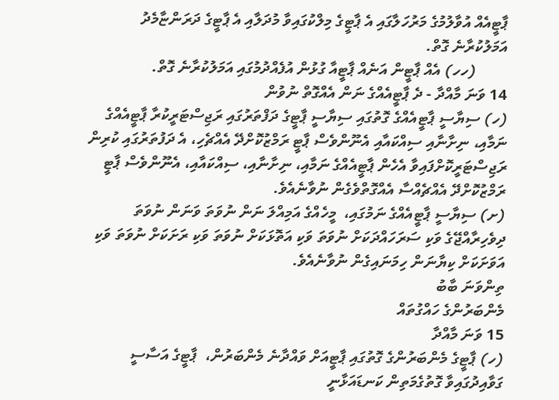ޕާޓީއެއް އުވާލުމުގެ މަރުހަލާގައި އެ ޕާޓީގެ މިލްކުގައިވާ މުދަލާއި އެ ޕާޓީގެ ދަރަންޏާމެދު އަމަލުކުރާނެ ގޮތް.
        (ހހ) އެއް ޕާޓީން އަނެއް ޕާޓީއާ ގުޅުން އުފެއްދުމުގައި އަމަލުކުރާނެ ގޮތް.
14 ވަނަ މާއްދާ - ދެ ޕާޓީއެއްގެ ނަން އެއްގޮތް ނުވުން
(ހ) ސިޔާސީ ޕާޓީއެއްގެ ގޮތުގައި ސިޔާސީ ޕާޓީގެ ދަފްތަރުގައި ރަޖިސްޓަރީކުރާ ޕާޓީއެއްގެ ނަމާއި، ނިށާނާއި ސިއްކައާއި އެނޫންވެސް ޕާޓީ ރަމްޒުކޮށްދޭ އެއްޗެހި، އެ ދަފުތަރުގައި ކުރިން ރަޖިސްޓަރީކޮށްފައިވާ އެހެން ޕާޓީއެއްގެ ނަމާއި، ނިށާނާއި، ސިއްކައާއި، އެނޫންވެސް ޕާޓީ ރަމްޒުކޮށްދޭ އެއްޗެއްސާ އެއްގޮތްވެގެން ނުވާނެއެވެ.
(ށ) ސިޔާސީ ޕާޓީއެއްގެ ނަމުގައި،  މީހެއްގެ އަމިއްލަ ނަން ނުވަތަ ވަނަން ނުވަތަ ދިވެހިރާއްޖޭގެ ވަކި ސަރަހައްދަކަށް ނުވަތަ ވަކި އަތޮޅަކަށް ނުވަތަ ވަކި ރަށަކަށް ނުވަތަ ވަކި އަވަށަކަށް ކިޔާނަން ހިމަނައިގެން ނުވާނެއެވެ.
ތިންވަނަ ބާބު
މެންބަރުންގެ ހައްގުތައް
15 ވަނަ މާއްދާ
(ހ) ޕާޓީގެ މެންބަރުންގެ ގޮތުގައި ޕާޓީއަށް ވައްދާނެ މެންބަރުން،  ޕާޓީގެ އަސާސީ ގަވާއިދުގައިވާ ގޮތުގެމަތިން ކަނޑައަޅާނީ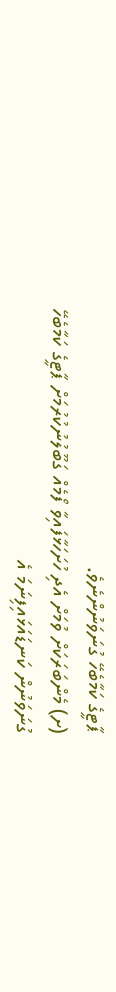ޕާޓީގެ ކަމާބެހޭ ގުނަވަނުންނެވެ.
(ށ) މެންބަރަކަށް ވުމަށް އެދި ހުށަހަޅާފައިވާ ފޯމެއް ގަބޫލުނުކުރުމަށް ޕާޓީގެ ކަމާބެހޭ ގުނަވަނުން ކަނޑައަޅައިފިނަމަ އެ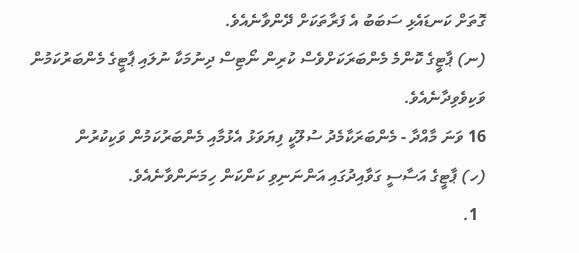ގޮތަށް ކަނޑައެޅި ސަބަބު އެ ފަރާތަކަށް ދޭންވާނެއެވެ.
(ނ) ޕާޓީގެ ކޮންމެ މެންބަރަކަށްވެސް ކުރިން ނޯޓިސް ދިނުމަކާ ނުލައި ޕާޓީގެ މެންބަރުކަމުން ވަކިވެވިދާނެއެވެ.
16 ވަނަ މާއްދާ - މެންބަރަކާމެދު ސުލޫކީ ފިޔަވަޅު އެޅުމާއި މެންބަރުކަމުން ވަކިކުރުން
(ހ) ޕާޓީގެ އަސާސީ ގަވާއިދުގައި އަންނަނިވި ކަންކަން ހިމަނަންވާނެއެވެ.
  1.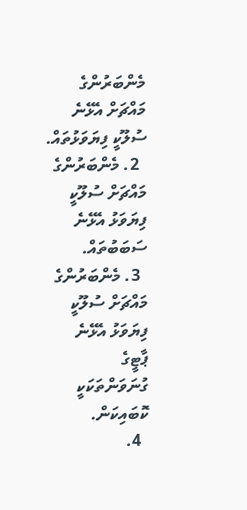މެންބަރުންގެ މައްޗަށް އެޅޭނެ ސުލޫކީ ފިޔަވަޅުތައް.
  2. މެންބަރުންގެ މައްޗަށް ސުލޫކީ ފިޔަވަޅު އެޅޭނެ ސަބަބުތައް.
  3. މެންބަރުންގެ މައްޗަށް ސުލޫކީ ފިޔަވަޅު އެޅޭނެ ޕާޓީގެ ގުނަވަންތަކަކީ ކޮބައިކަން.
  4.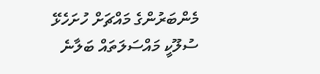މެންބަރުންގެ މައްޗަށް ހުށަހެޅޭ ސުލޫކީ މައްސަލަތައް ބަލާނެ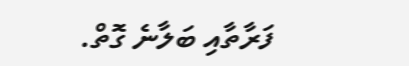ފަރާތާއި ބަލާނެ ގޮތް.